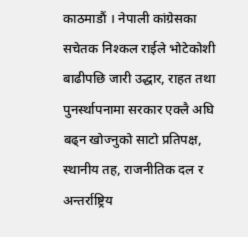काठमाडौं । नेपाली कांग्रेसका सचेतक निश्कल राईले भोटेकोशी बाढीपछि जारी उद्धार, राहत तथा पुनर्स्थापनामा सरकार एक्लै अघि बढ्न खोज्नुको साटो प्रतिपक्ष, स्थानीय तह, राजनीतिक दल र अन्तर्राष्ट्रिय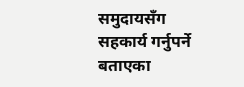समुदायसँग सहकार्य गर्नुपर्ने बताएका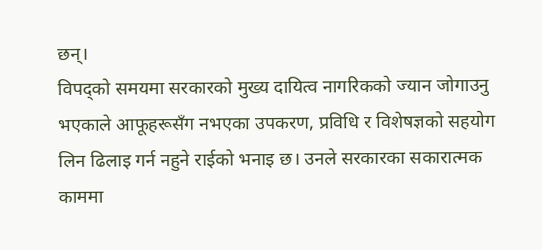छन्।
विपद्को समयमा सरकारको मुख्य दायित्व नागरिकको ज्यान जोगाउनु भएकाले आफूहरूसँग नभएका उपकरण, प्रविधि र विशेषज्ञको सहयोग लिन ढिलाइ गर्न नहुने राईको भनाइ छ। उनले सरकारका सकारात्मक काममा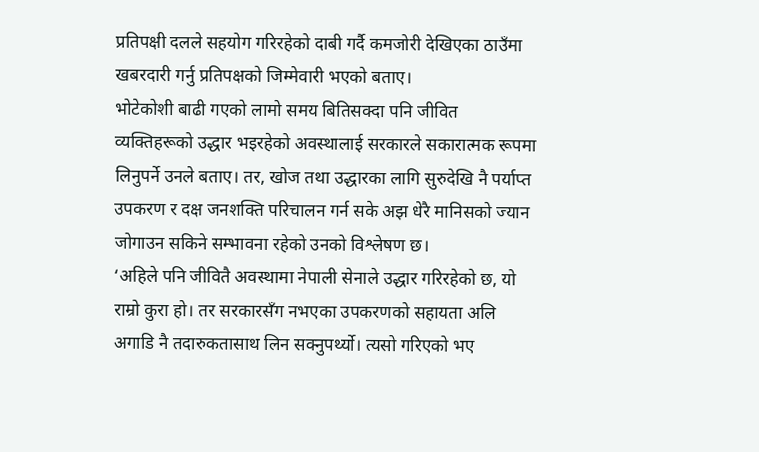प्रतिपक्षी दलले सहयोग गरिरहेको दाबी गर्दै कमजोरी देखिएका ठाउँमा खबरदारी गर्नु प्रतिपक्षको जिम्मेवारी भएको बताए।
भोटेकोशी बाढी गएको लामो समय बितिसक्दा पनि जीवित व्यक्तिहरूको उद्धार भइरहेको अवस्थालाई सरकारले सकारात्मक रूपमा लिनुपर्ने उनले बताए। तर, खोज तथा उद्धारका लागि सुरुदेखि नै पर्याप्त उपकरण र दक्ष जनशक्ति परिचालन गर्न सके अझ धेरै मानिसको ज्यान जोगाउन सकिने सम्भावना रहेको उनको विश्लेषण छ।
‘अहिले पनि जीवितै अवस्थामा नेपाली सेनाले उद्धार गरिरहेको छ, यो राम्रो कुरा हो। तर सरकारसँग नभएका उपकरणको सहायता अलि अगाडि नै तदारुकतासाथ लिन सक्नुपर्थ्यो। त्यसो गरिएको भए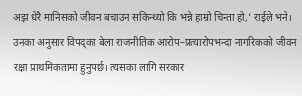अझ धेरै मानिसको जीवन बचाउन सकिन्थ्यो कि भन्ने हाम्रो चिन्ता हो,’ राईले भने।
उनका अनुसार विपद्का बेला राजनीतिक आरोप–प्रत्यारोपभन्दा नागरिकको जीवन रक्षा प्राथमिकतामा हुनुपर्छ। त्यसका लागि सरकार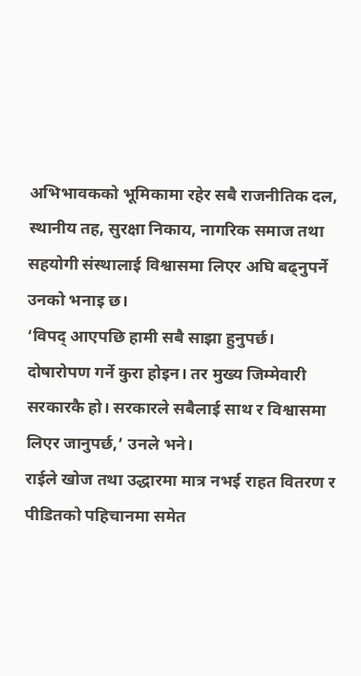अभिभावकको भूमिकामा रहेर सबै राजनीतिक दल, स्थानीय तह, सुरक्षा निकाय, नागरिक समाज तथा सहयोगी संस्थालाई विश्वासमा लिएर अघि बढ्नुपर्ने उनको भनाइ छ।
‘विपद् आएपछि हामी सबै साझा हुनुपर्छ। दोषारोपण गर्ने कुरा होइन। तर मुख्य जिम्मेवारी सरकारकै हो। सरकारले सबैलाई साथ र विश्वासमा लिएर जानुपर्छ,’ उनले भने।
राईले खोज तथा उद्धारमा मात्र नभई राहत वितरण र पीडितको पहिचानमा समेत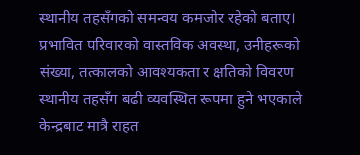स्थानीय तहसँगको समन्वय कमजोर रहेको बताए। प्रभावित परिवारको वास्तविक अवस्था, उनीहरूको संख्या, तत्कालको आवश्यकता र क्षतिको विवरण स्थानीय तहसँग बढी व्यवस्थित रूपमा हुने भएकाले केन्द्रबाट मात्रै राहत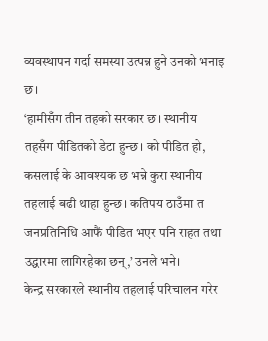व्यवस्थापन गर्दा समस्या उत्पन्न हुने उनको भनाइ छ।
‘हामीसँग तीन तहको सरकार छ। स्थानीय तहसँग पीडितको डेटा हुन्छ। को पीडित हो, कसलाई के आवश्यक छ भन्ने कुरा स्थानीय तहलाई बढी थाहा हुन्छ। कतिपय ठाउँमा त जनप्रतिनिधि आफैं पीडित भएर पनि राहत तथा उद्धारमा लागिरहेका छन्,’ उनले भने।
केन्द्र सरकारले स्थानीय तहलाई परिचालन गरेर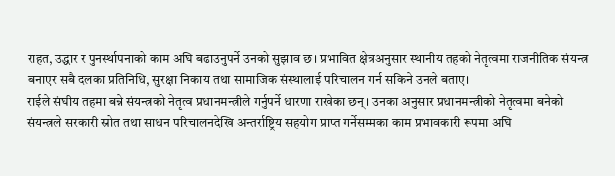राहत, उद्धार र पुनर्स्थापनाको काम अघि बढाउनुपर्ने उनको सुझाव छ। प्रभावित क्षेत्रअनुसार स्थानीय तहको नेतृत्वमा राजनीतिक संयन्त्र बनाएर सबै दलका प्रतिनिधि, सुरक्षा निकाय तथा सामाजिक संस्थालाई परिचालन गर्न सकिने उनले बताए।
राईले संघीय तहमा बन्ने संयन्त्रको नेतृत्व प्रधानमन्त्रीले गर्नुपर्ने धारणा राखेका छन्। उनका अनुसार प्रधानमन्त्रीको नेतृत्वमा बनेको संयन्त्रले सरकारी स्रोत तथा साधन परिचालनदेखि अन्तर्राष्ट्रिय सहयोग प्राप्त गर्नेसम्मका काम प्रभावकारी रूपमा अघि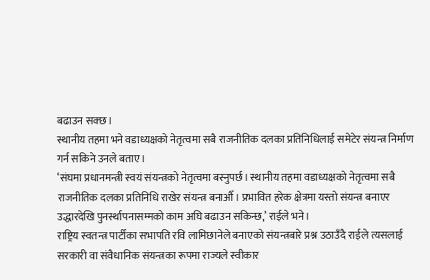बढाउन सक्छ।
स्थानीय तहमा भने वडाध्यक्षको नेतृत्वमा सबै राजनीतिक दलका प्रतिनिधिलाई समेटेर संयन्त्र निर्माण गर्न सकिने उनले बताए।
‘संघमा प्रधानमन्त्री स्वयं संयन्त्रको नेतृत्वमा बस्नुपर्छ। स्थानीय तहमा वडाध्यक्षको नेतृत्वमा सबै राजनीतिक दलका प्रतिनिधि राखेर संयन्त्र बनाऔँ। प्रभावित हरेक क्षेत्रमा यस्तो संयन्त्र बनाएर उद्धारदेखि पुनर्स्थापनासम्मको काम अघि बढाउन सकिन्छ,’ राईले भने।
राष्ट्रिय स्वतन्त्र पार्टीका सभापति रवि लामिछानेले बनाएको संयन्त्रबारे प्रश्न उठाउँदै राईले त्यसलाई सरकारी वा संवैधानिक संयन्त्रका रूपमा राज्यले स्वीकार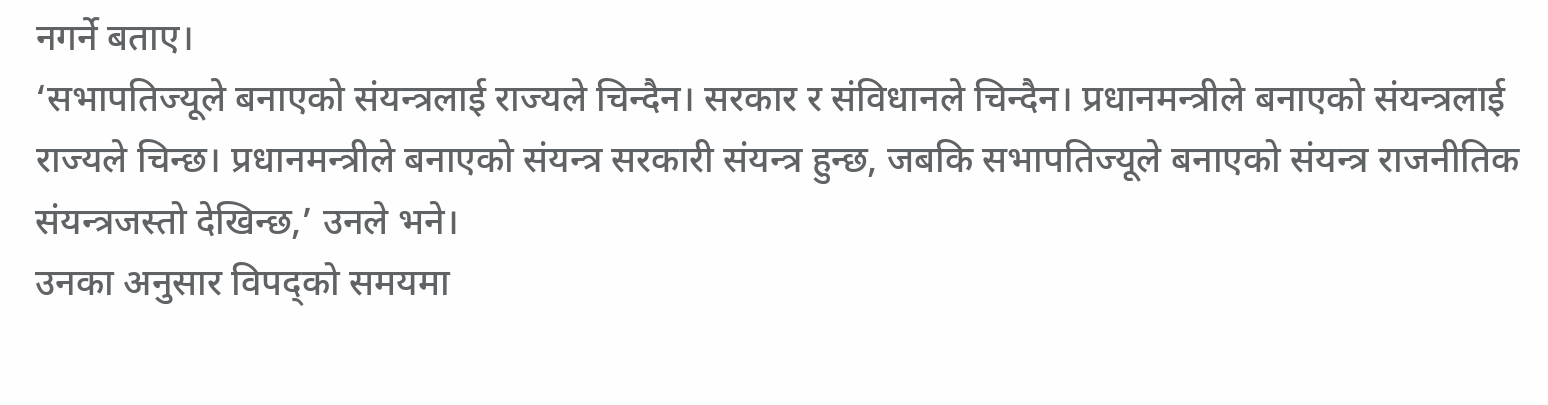नगर्ने बताए।
‘सभापतिज्यूले बनाएको संयन्त्रलाई राज्यले चिन्दैन। सरकार र संविधानले चिन्दैन। प्रधानमन्त्रीले बनाएको संयन्त्रलाई राज्यले चिन्छ। प्रधानमन्त्रीले बनाएको संयन्त्र सरकारी संयन्त्र हुन्छ, जबकि सभापतिज्यूले बनाएको संयन्त्र राजनीतिक संयन्त्रजस्तो देखिन्छ,’ उनले भने।
उनका अनुसार विपद्को समयमा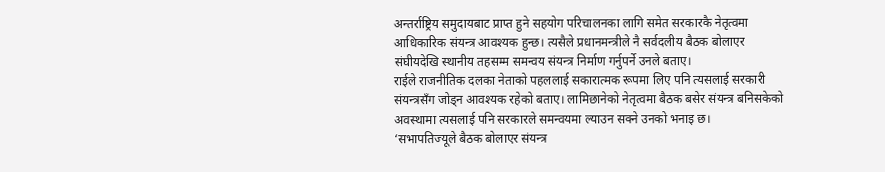अन्तर्राष्ट्रिय समुदायबाट प्राप्त हुने सहयोग परिचालनका लागि समेत सरकारकै नेतृत्वमा आधिकारिक संयन्त्र आवश्यक हुन्छ। त्यसैले प्रधानमन्त्रीले नै सर्वदलीय बैठक बोलाएर संघीयदेखि स्थानीय तहसम्म समन्वय संयन्त्र निर्माण गर्नुपर्ने उनले बताए।
राईले राजनीतिक दलका नेताको पहललाई सकारात्मक रूपमा लिए पनि त्यसलाई सरकारी संयन्त्रसँग जोड्न आवश्यक रहेको बताए। लामिछानेको नेतृत्वमा बैठक बसेर संयन्त्र बनिसकेको अवस्थामा त्यसलाई पनि सरकारले समन्वयमा ल्याउन सक्ने उनको भनाइ छ।
‘सभापतिज्यूले बैठक बोलाएर संयन्त्र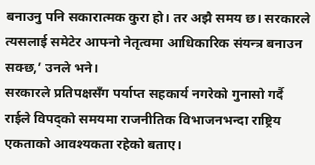बनाउनु पनि सकारात्मक कुरा हो। तर अझै समय छ। सरकारले त्यसलाई समेटेर आफ्नो नेतृत्वमा आधिकारिक संयन्त्र बनाउन सक्छ,’ उनले भने।
सरकारले प्रतिपक्षसँग पर्याप्त सहकार्य नगरेको गुनासो गर्दै राईले विपद्को समयमा राजनीतिक विभाजनभन्दा राष्ट्रिय एकताको आवश्यकता रहेको बताए।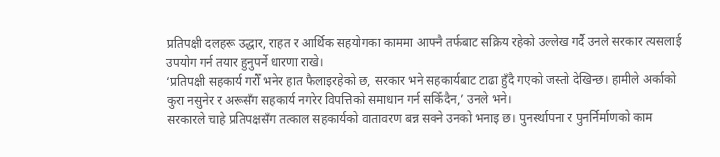प्रतिपक्षी दलहरू उद्धार, राहत र आर्थिक सहयोगका काममा आफ्नै तर्फबाट सक्रिय रहेको उल्लेख गर्दै उनले सरकार त्यसलाई उपयोग गर्न तयार हुनुपर्ने धारणा राखे।
‘प्रतिपक्षी सहकार्य गरौँ भनेर हात फैलाइरहेको छ, सरकार भने सहकार्यबाट टाढा हुँदै गएको जस्तो देखिन्छ। हामीले अर्काको कुरा नसुनेर र अरूसँग सहकार्य नगरेर विपत्तिको समाधान गर्न सकिँदैन,’ उनले भने।
सरकारले चाहे प्रतिपक्षसँग तत्काल सहकार्यको वातावरण बन्न सक्ने उनको भनाइ छ। पुनर्स्थापना र पुनर्निर्माणको काम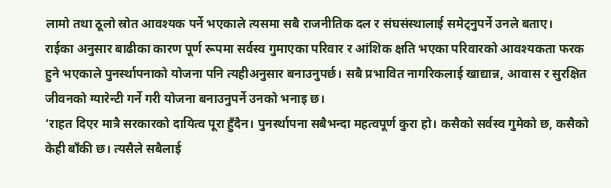लामो तथा ठूलो स्रोत आवश्यक पर्ने भएकाले त्यसमा सबै राजनीतिक दल र संघसंस्थालाई समेट्नुपर्ने उनले बताए।
राईका अनुसार बाढीका कारण पूर्ण रूपमा सर्वस्व गुमाएका परिवार र आंशिक क्षति भएका परिवारको आवश्यकता फरक हुने भएकाले पुनर्स्थापनाको योजना पनि त्यहीअनुसार बनाउनुपर्छ। सबै प्रभावित नागरिकलाई खाद्यान्न, आवास र सुरक्षित जीवनको ग्यारेन्टी गर्ने गरी योजना बनाउनुपर्ने उनको भनाइ छ।
‘राहत दिएर मात्रै सरकारको दायित्व पूरा हुँदैन। पुनर्स्थापना सबैभन्दा महत्वपूर्ण कुरा हो। कसैको सर्वस्व गुमेको छ, कसैको केही बाँकी छ। त्यसैले सबैलाई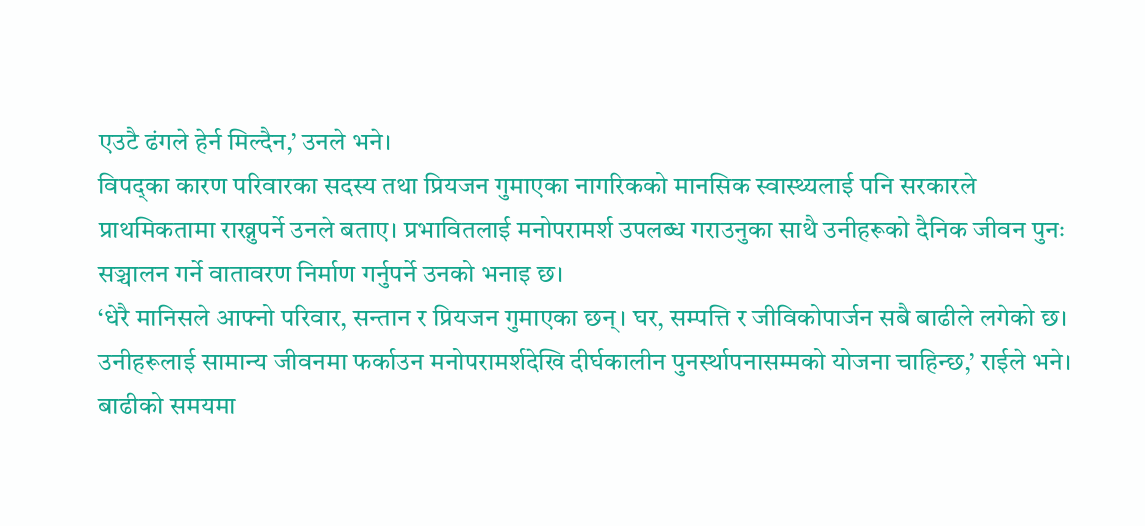एउटै ढंगले हेर्न मिल्दैन,’ उनले भने।
विपद्का कारण परिवारका सदस्य तथा प्रियजन गुमाएका नागरिकको मानसिक स्वास्थ्यलाई पनि सरकारले प्राथमिकतामा राख्नुपर्ने उनले बताए। प्रभावितलाई मनोपरामर्श उपलब्ध गराउनुका साथै उनीहरूको दैनिक जीवन पुनः सञ्चालन गर्ने वातावरण निर्माण गर्नुपर्ने उनको भनाइ छ।
‘धेरै मानिसले आफ्नो परिवार, सन्तान र प्रियजन गुमाएका छन्। घर, सम्पत्ति र जीविकोपार्जन सबै बाढीले लगेको छ। उनीहरूलाई सामान्य जीवनमा फर्काउन मनोपरामर्शदेखि दीर्घकालीन पुनर्स्थापनासम्मको योजना चाहिन्छ,’ राईले भने।
बाढीको समयमा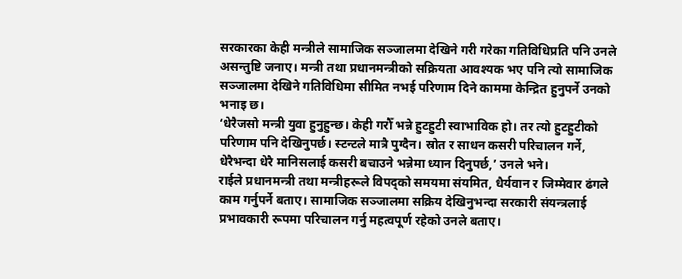सरकारका केही मन्त्रीले सामाजिक सञ्जालमा देखिने गरी गरेका गतिविधिप्रति पनि उनले असन्तुष्टि जनाए। मन्त्री तथा प्रधानमन्त्रीको सक्रियता आवश्यक भए पनि त्यो सामाजिक सञ्जालमा देखिने गतिविधिमा सीमित नभई परिणाम दिने काममा केन्द्रित हुनुपर्ने उनको भनाइ छ।
‘धेरैजसो मन्त्री युवा हुनुहुन्छ। केही गरौँ भन्ने हुटहुटी स्वाभाविक हो। तर त्यो हुटहुटीको परिणाम पनि देखिनुपर्छ। स्टन्टले मात्रै पुग्दैन। स्रोत र साधन कसरी परिचालन गर्ने, धेरैभन्दा धेरै मानिसलाई कसरी बचाउने भन्नेमा ध्यान दिनुपर्छ,’ उनले भने।
राईले प्रधानमन्त्री तथा मन्त्रीहरूले विपद्को समयमा संयमित, धैर्यवान र जिम्मेवार ढंगले काम गर्नुपर्ने बताए। सामाजिक सञ्जालमा सक्रिय देखिनुभन्दा सरकारी संयन्त्रलाई प्रभावकारी रूपमा परिचालन गर्नु महत्वपूर्ण रहेको उनले बताए।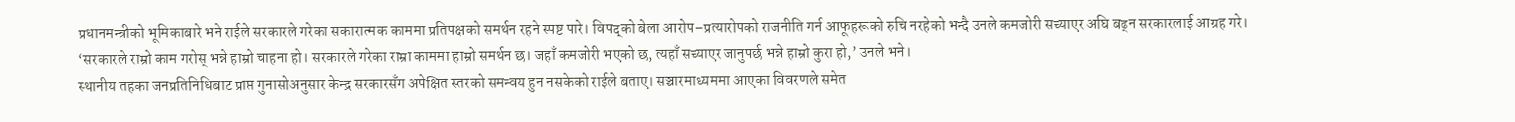प्रधानमन्त्रीको भूमिकाबारे भने राईले सरकारले गरेका सकारात्मक काममा प्रतिपक्षको समर्थन रहने स्पष्ट पारे। विपद्को बेला आरोप–प्रत्यारोपको राजनीति गर्न आफूहरूको रुचि नरहेको भन्दै उनले कमजोरी सच्याएर अघि बढ्न सरकारलाई आग्रह गरे।
‘सरकारले राम्रो काम गरोस् भन्ने हाम्रो चाहना हो। सरकारले गरेका राम्रा काममा हाम्रो समर्थन छ। जहाँ कमजोरी भएको छ, त्यहाँ सच्याएर जानुपर्छ भन्ने हाम्रो कुरा हो,’ उनले भने।
स्थानीय तहका जनप्रतिनिधिबाट प्राप्त गुनासोअनुसार केन्द्र सरकारसँग अपेक्षित स्तरको समन्वय हुन नसकेको राईले बताए। सञ्चारमाध्यममा आएका विवरणले समेत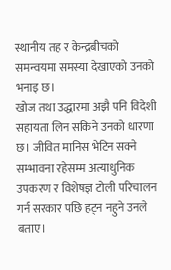स्थानीय तह र केन्द्रबीचको समन्वयमा समस्या देखाएको उनको भनाइ छ।
खोज तथा उद्धारमा अझै पनि विदेशी सहायता लिन सकिने उनको धारणा छ। जीवित मानिस भेटिन सक्ने सम्भावना रहेसम्म अत्याधुनिक उपकरण र विशेषज्ञ टोली परिचालन गर्न सरकार पछि हट्न नहुने उनले बताए।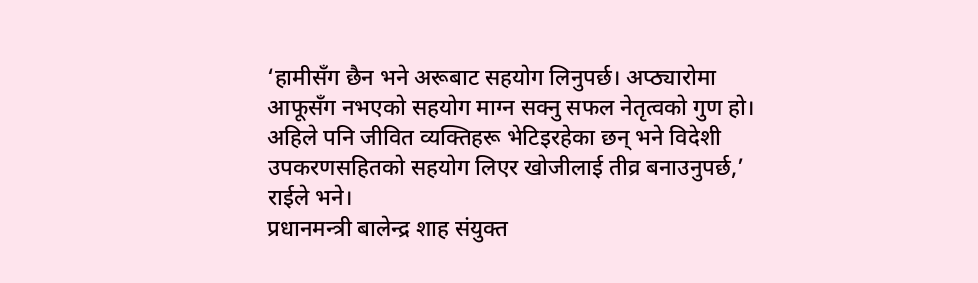‘हामीसँग छैन भने अरूबाट सहयोग लिनुपर्छ। अप्ठ्यारोमा आफूसँग नभएको सहयोग माग्न सक्नु सफल नेतृत्वको गुण हो। अहिले पनि जीवित व्यक्तिहरू भेटिइरहेका छन् भने विदेशी उपकरणसहितको सहयोग लिएर खोजीलाई तीव्र बनाउनुपर्छ,’ राईले भने।
प्रधानमन्त्री बालेन्द्र शाह संयुक्त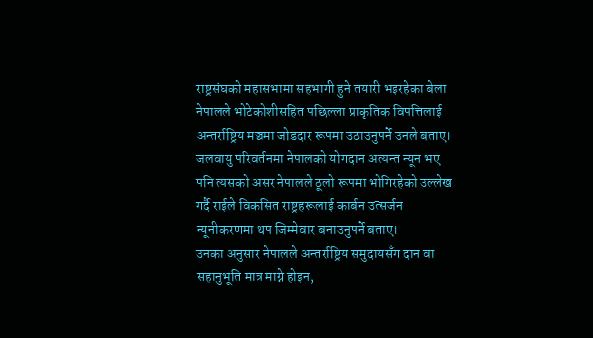राष्ट्रसंघको महासभामा सहभागी हुने तयारी भइरहेका बेला नेपालले भोटेकोशीसहित पछिल्ला प्राकृतिक विपत्तिलाई अन्तर्राष्ट्रिय मञ्चमा जोडदार रूपमा उठाउनुपर्ने उनले बताए।
जलवायु परिवर्तनमा नेपालको योगदान अत्यन्त न्यून भए पनि त्यसको असर नेपालले ठूलो रूपमा भोगिरहेको उल्लेख गर्दै राईले विकसित राष्ट्रहरूलाई कार्बन उत्सर्जन न्यूनीकरणमा थप जिम्मेवार बनाउनुपर्ने बताए।
उनका अनुसार नेपालले अन्तर्राष्ट्रिय समुदायसँग दान वा सहानुभूति मात्र माग्ने होइन,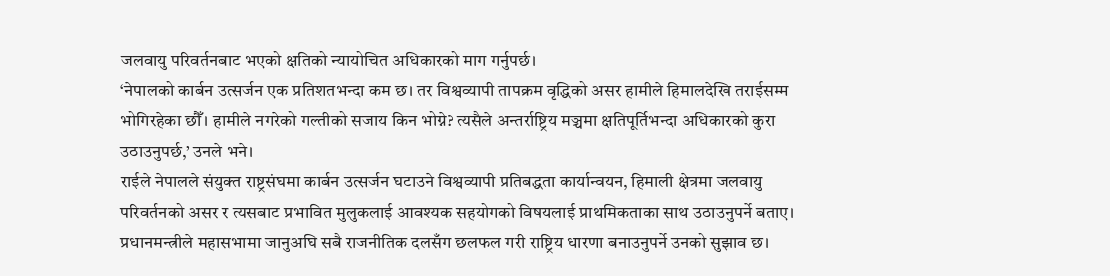जलवायु परिवर्तनबाट भएको क्षतिको न्यायोचित अधिकारको माग गर्नुपर्छ।
‘नेपालको कार्बन उत्सर्जन एक प्रतिशतभन्दा कम छ। तर विश्वव्यापी तापक्रम वृद्धिको असर हामीले हिमालदेखि तराईसम्म भोगिरहेका छौँ। हामीले नगरेको गल्तीको सजाय किन भोग्ने? त्यसैले अन्तर्राष्ट्रिय मञ्चमा क्षतिपूर्तिभन्दा अधिकारको कुरा उठाउनुपर्छ,’ उनले भने।
राईले नेपालले संयुक्त राष्ट्रसंघमा कार्बन उत्सर्जन घटाउने विश्वव्यापी प्रतिबद्धता कार्यान्वयन, हिमाली क्षेत्रमा जलवायु परिवर्तनको असर र त्यसबाट प्रभावित मुलुकलाई आवश्यक सहयोगको विषयलाई प्राथमिकताका साथ उठाउनुपर्ने बताए।
प्रधानमन्त्रीले महासभामा जानुअघि सबै राजनीतिक दलसँग छलफल गरी राष्ट्रिय धारणा बनाउनुपर्ने उनको सुझाव छ।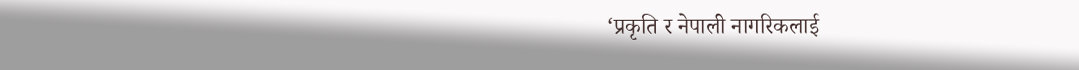‘प्रकृति र नेपाली नागरिकलाई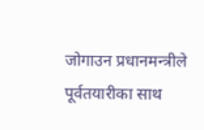जोगाउन प्रधानमन्त्रीले पूर्वतयारीका साथ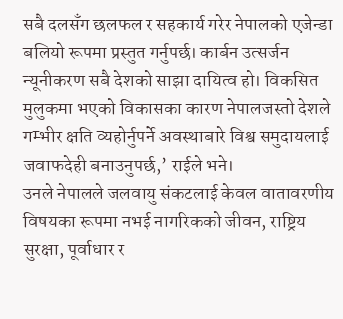सबै दलसँग छलफल र सहकार्य गरेर नेपालको एजेन्डा बलियो रूपमा प्रस्तुत गर्नुपर्छ। कार्बन उत्सर्जन न्यूनीकरण सबै देशको साझा दायित्व हो। विकसित मुलुकमा भएको विकासका कारण नेपालजस्तो देशले गम्भीर क्षति व्यहोर्नुपर्ने अवस्थाबारे विश्व समुदायलाई जवाफदेही बनाउनुपर्छ,’ राईले भने।
उनले नेपालले जलवायु संकटलाई केवल वातावरणीय विषयका रूपमा नभई नागरिकको जीवन, राष्ट्रिय सुरक्षा, पूर्वाधार र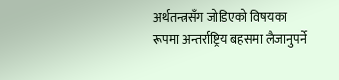अर्थतन्त्रसँग जोडिएको विषयका रूपमा अन्तर्राष्ट्रिय बहसमा लैजानुपर्ने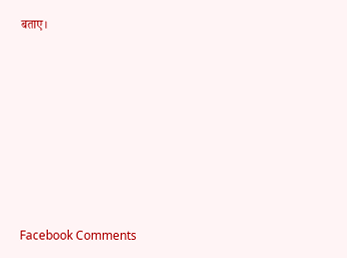बताए।









Facebook Comments